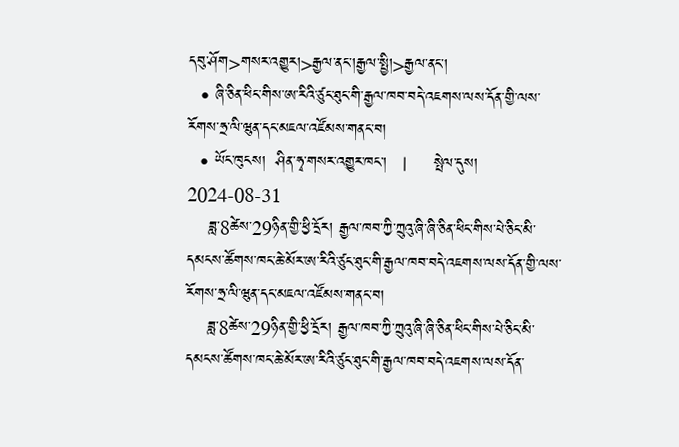དབུ་ཤོག>གསར་འགྱུར།>རྒྱལ་ནང་།རྒྱལ་སྤྱི།>རྒྱལ་ནང་།
  • ཞི་ཅིན་ཕིང་གིས་ཨ་རིའི་ཙུང་ཐུང་གི་རྒྱལ་ཁབ་བདེ་འཇགས་ལས་དོན་གྱི་ལས་རོགས་ཧྲ་ལི་ཝུན་དང་མཇལ་འཛོམས་གནང་བ།
  • ཡོང་ཁུངས།  ཤིན་ཧྭ་གསར་འགྱུར་ཁང་།   |     སྤེལ་དུས།  2024-08-31
    ཟླ་8ཚེས་29ཉིན་གྱི་ཕྱི་དྲོར། རྒྱལ་ཁབ་ཀྱི་ཀྲུའུ་ཞི་ཞི་ཅིན་ཕིང་གིས་པེ་ཅིང་མི་དམངས་ཚོགས་ཁང་ཆེ་མོར་ཨ་རིའི་ཙུང་ཐུང་གི་རྒྱལ་ཁབ་བདེ་འཇགས་ལས་དོན་གྱི་ལས་རོགས་ཧྲ་ལི་ཝུན་དང་མཇལ་འཛོམས་གནང་བ།
    ཟླ་8ཚེས་29ཉིན་གྱི་ཕྱི་དྲོར། རྒྱལ་ཁབ་ཀྱི་ཀྲུའུ་ཞི་ཞི་ཅིན་ཕིང་གིས་པེ་ཅིང་མི་དམངས་ཚོགས་ཁང་ཆེ་མོར་ཨ་རིའི་ཙུང་ཐུང་གི་རྒྱལ་ཁབ་བདེ་འཇགས་ལས་དོན་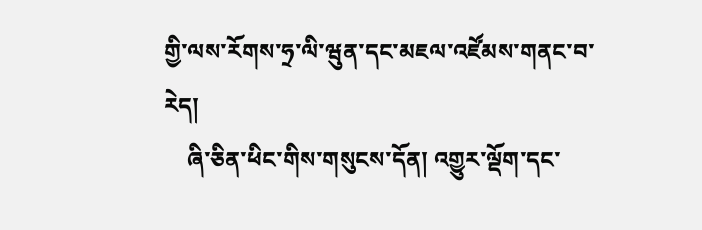གྱི་ལས་རོགས་ཧྲ་ལི་ཝུན་དང་མཇལ་འཛོམས་གནང་བ་རེད།
    ཞི་ཅིན་ཕིང་གིས་གསུངས་དོན། འགྱུར་ལྡོག་དང་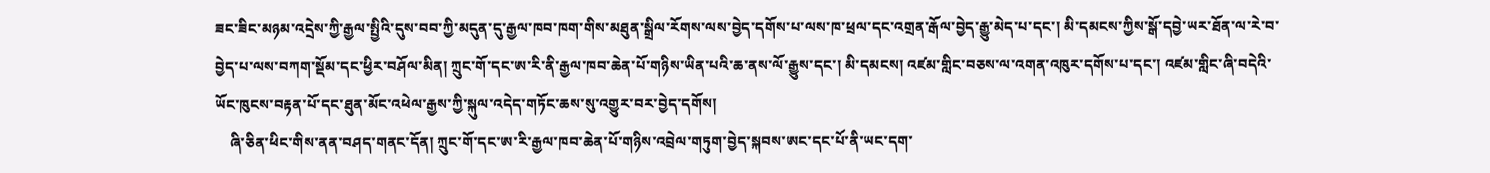ཟང་ཟིང་མཉམ་འདྲེས་ཀྱི་རྒྱལ་སྤྱིའི་དུས་བབ་ཀྱི་མདུན་དུ་རྒྱལ་ཁབ་ཁག་གིས་མཐུན་སྒྲིལ་རོགས་ལས་བྱེད་དགོས་པ་ལས་ཁ་ཕྲལ་དང་འགྲན་རྒོལ་བྱེད་རྒྱུ་མེད་པ་དང་། མི་དམངས་ཀྱིས་སྒོ་དབྱེ་ཡར་ཐོན་ལ་རེ་བ་བྱེད་པ་ལས་བཀག་སྡོམ་དང་ཕྱིར་བཤོལ་མིན། ཀྲུང་གོ་དང་ཨ་རི་ནི་རྒྱལ་ཁབ་ཆེན་པོ་གཉིས་ཡིན་པའི་ཆ་ནས་ལོ་རྒྱུས་དང་། མི་དམངས། འཛམ་གླིང་བཅས་ལ་འགན་འཁུར་དགོས་པ་དང་། འཛམ་གླིང་ཞི་བདེའི་ཡོང་ཁུངས་བརྟན་པོ་དང་ཐུན་མོང་འཕེལ་རྒྱས་ཀྱི་སྐུལ་འདེད་གཏོང་ཆས་སུ་འགྱུར་བར་བྱེད་དགོས།
    ཞི་ཅིན་ཕིང་གིས་ནན་བཤད་གནང་དོན། ཀྲུང་གོ་དང་ཨ་རི་རྒྱལ་ཁབ་ཆེན་པོ་གཉིས་འབྲེལ་གཏུག་བྱེད་སྐབས་ཨང་དང་པོ་ནི་ཡང་དག་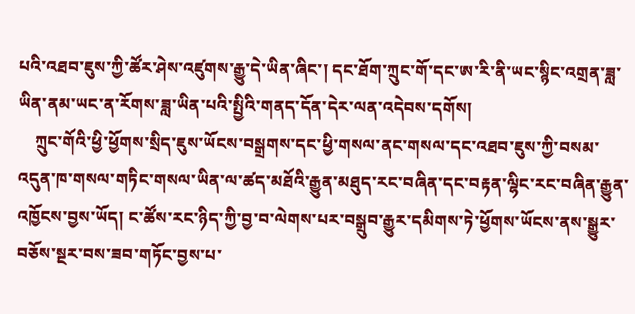པའི་འཐབ་ཇུས་ཀྱི་ཚོར་ཤེས་འཛུགས་རྒྱུ་དེ་ཡིན་ཞིང་། དང་ཐོག་ཀྲུང་གོ་དང་ཨ་རི་ནི་ཡང་སྙིང་འགྲན་ཟླ་ཡིན་ནམ་ཡང་ན་རོགས་ཟླ་ཡིན་པའི་སྤྱིའི་གནད་དོན་དེར་ལན་འདེབས་དགོས།
    ཀྲུང་གོའི་ཕྱི་ཕྱོགས་སྲིད་ཇུས་ཡོངས་བསྒྲགས་དང་ཕྱི་གསལ་ནང་གསལ་དང་འཐབ་ཇུས་ཀྱི་བསམ་འདུན་ཁ་གསལ་གཏིང་གསལ་ཡིན་ལ་ཚད་མཐོའི་རྒྱུན་མཐུད་རང་བཞིན་དང་བརྟན་ལྷིང་རང་བཞིན་རྒྱུན་འཁྱོངས་བྱས་ཡོད། ང་ཚོས་རང་ཉིད་ཀྱི་བྱ་བ་ལེགས་པར་བསྒྲུབ་རྒྱུར་དམིགས་ཏེ་ཕྱོགས་ཡོངས་ནས་སྒྱུར་བཅོས་སྔར་བས་ཟབ་གཏོང་བྱས་པ་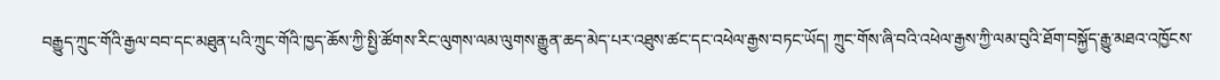བརྒྱུད་ཀྲུང་གོའི་རྒྱལ་བབ་དང་མཐུན་པའི་ཀྲུང་གོའི་ཁྱད་ཆོས་ཀྱི་སྤྱི་ཚོགས་རིང་ལུགས་ལམ་ལུགས་རྒྱུན་ཆད་མེད་པར་འཐུས་ཚང་དང་འཕེལ་རྒྱས་བཏང་ཡོད། ཀྲུང་གོས་ཞི་བའི་འཕེལ་རྒྱས་ཀྱི་ལམ་བུའི་ཐོག་བསྐྱོད་རྒྱུ་མཐའ་འཁྱོངས་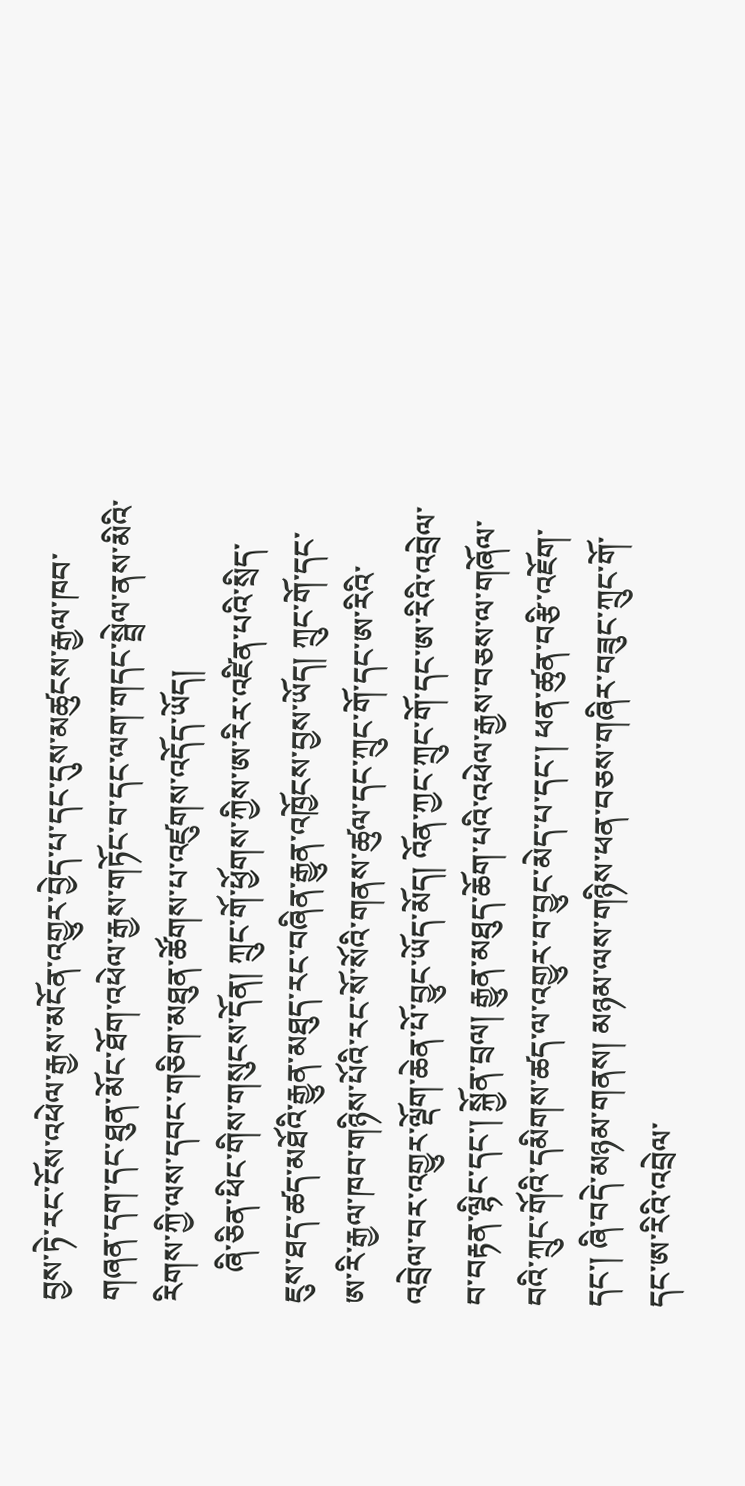བྱས་ཏེ་རང་ངོས་འཕེལ་རྒྱས་མངོན་འགྱུར་བྱེད་པ་དང་དུས་མཚུངས་རྒྱལ་ཁབ་གཞན་དག་དང་ཐུན་མོང་ཐོག་འཕེལ་རྒྱས་གཏོང་བ་དང་ལག་གདང་སྦྲེལ་ནས་མིའི་རིགས་ཀྱི་ལས་དབང་གཅིག་མཐུན་ཚོགས་པ་འཛུགས་འདོད་ཡོད།
    ཞི་ཅིན་ཕིང་གིས་གསུངས་དོན། ཀྲུང་གོ་ཕྱོགས་ཀྱིས་ཨ་རིར་འཛིན་པའི་སྲིད་ཇུས་ཐད་ཚད་མཐོའི་རྒྱུན་མཐུད་རང་བཞིན་རྒྱུན་འཁྱོངས་བྱས་ཡོད། ཀྲུང་གོ་དང་ཨ་རི་རྒྱལ་ཁབ་གཉིས་པོའི་རང་སོ་སོའི་གནས་ཚུལ་དང་ཀྲུང་གོ་དང་ཨ་རིའི་འབྲེལ་བར་འགྱུར་ལྡོག་ཆེན་པོ་བྱུང་ཡོད་མོད། འོན་ཀྱང་ཀྲུང་གོ་དང་ཨ་རིའི་འབྲེལ་བ་བརྟན་ལྷིང་དང་། སྐྱོན་བྲལ། རྒྱུན་མཐུད་ཆོག་པའི་འཕེལ་རྒྱས་བཅས་ལ་གཞོལ་བའི་ཀྲུང་གོའི་དམིགས་ཚད་ལ་འགྱུར་བ་བྱུང་མེད་པ་དང་། ཕན་ཚུན་བརྩི་འཇོག་དང་། ཞི་བདེ་མཉམ་གནས། མཉམ་ལས་གཉིས་ཕན་བཅས་གཞིར་བཟུང་ཀྲུང་གོ་དང་ཨ་རིའི་འབྲེལ་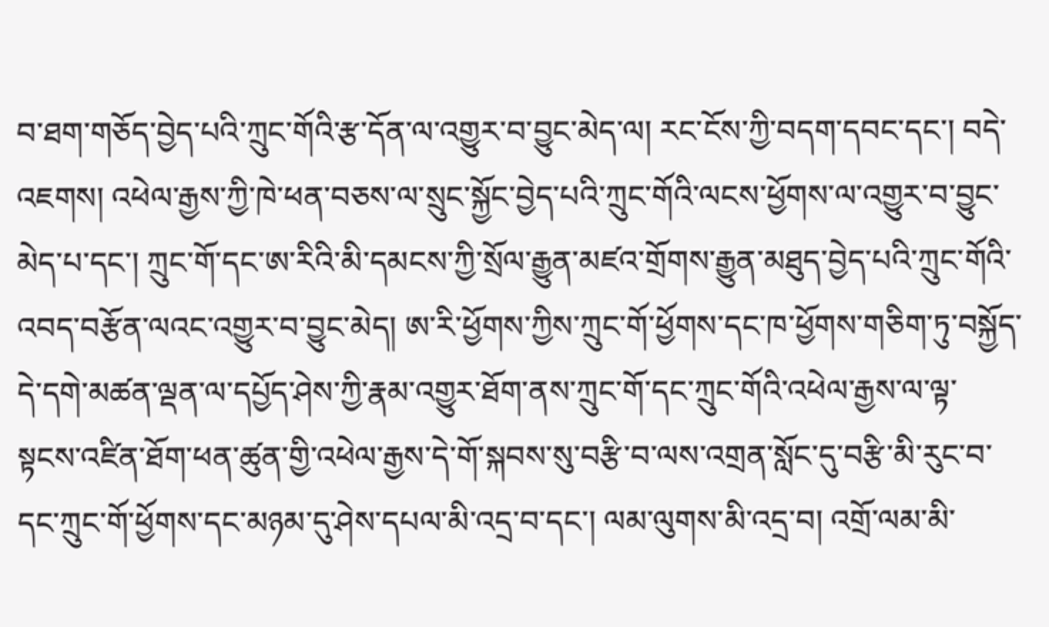བ་ཐག་གཅོད་བྱེད་པའི་ཀྲུང་གོའི་རྩ་དོན་ལ་འགྱུར་བ་བྱུང་མེད་ལ། རང་ངོས་ཀྱི་བདག་དབང་དང་། བདེ་འཇགས། འཕེལ་རྒྱས་ཀྱི་ཁེ་ཕན་བཅས་ལ་སྲུང་སྐྱོང་བྱེད་པའི་ཀྲུང་གོའི་ལངས་ཕྱོགས་ལ་འགྱུར་བ་བྱུང་མེད་པ་དང་། ཀྲུང་གོ་དང་ཨ་རིའི་མི་དམངས་ཀྱི་སྲོལ་རྒྱུན་མཛའ་གྲོགས་རྒྱུན་མཐུད་བྱེད་པའི་ཀྲུང་གོའི་འབད་བརྩོན་ལའང་འགྱུར་བ་བྱུང་མེད། ཨ་རི་ཕྱོགས་ཀྱིས་ཀྲུང་གོ་ཕྱོགས་དང་ཁ་ཕྱོགས་གཅིག་ཏུ་བསྐྱོད་དེ་དགེ་མཚན་ལྡན་ལ་དཔྱོད་ཤེས་ཀྱི་རྣམ་འགྱུར་ཐོག་ནས་ཀྲུང་གོ་དང་ཀྲུང་གོའི་འཕེལ་རྒྱས་ལ་ལྟ་སྟངས་འཛིན་ཐོག་ཕན་ཚུན་གྱི་འཕེལ་རྒྱས་དེ་གོ་སྐབས་སུ་བརྩི་བ་ལས་འགྲན་སློང་དུ་བརྩི་མི་རུང་བ་དང་ཀྲུང་གོ་ཕྱོགས་དང་མཉམ་དུ་ཤེས་དཔལ་མི་འདྲ་བ་དང་། ལམ་ལུགས་མི་འདྲ་བ། འགྲོ་ལམ་མི་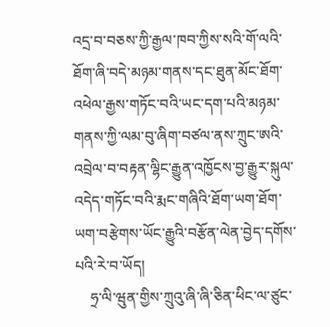འདྲ་བ་བཅས་ཀྱི་རྒྱལ་ཁབ་ཀྱིས་སའི་གོ་ལའི་ཐོག་ཞི་བདེ་མཉམ་གནས་དང་ཐུན་མོང་ཐོག་འཕེལ་རྒྱས་གཏོང་བའི་ཡང་དག་པའི་མཉམ་གནས་ཀྱི་ལམ་བུ་ཞིག་བཙལ་ནས་ཀྲུང་ཨའི་འབྲེལ་བ་བརྟན་ལྷིང་རྒྱུན་འཁྱོངས་བྱ་རྒྱུར་སྐུལ་འདེད་གཏོང་བའི་རྨང་གཞིའི་ཐོག་ཡག་ཐོག་ཡག་བརྩེགས་ཡོང་རྒྱུའི་བརྩོན་ལེན་བྱེད་དགོས་པའི་རེ་བ་ཡོད།
    ཧྲ་ལི་ཝུན་གྱིས་ཀྲུའུ་ཞི་ཞི་ཅིན་ཕིང་ལ་ཙུང་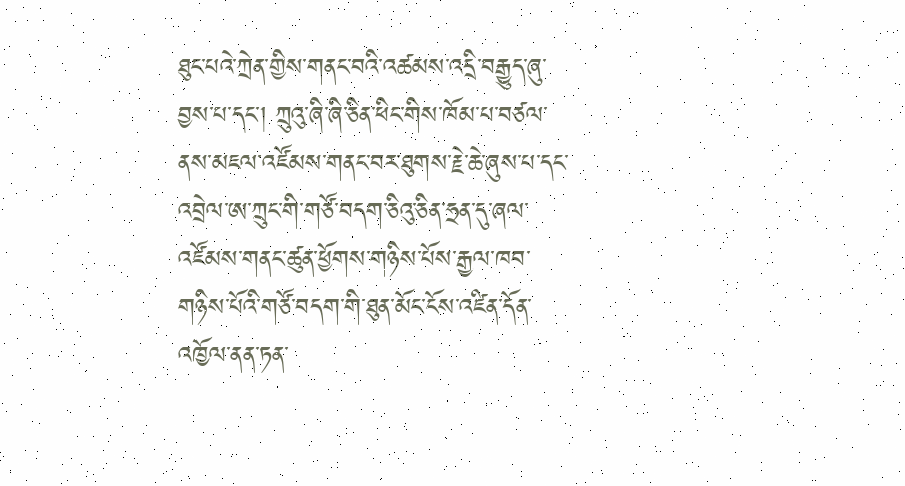ཐུང་པའེ་ཀྲེན་གྱིས་གནང་བའི་འཚམས་འདྲི་བརྒྱུད་ཞུ་བྱས་པ་དང་། ཀྲུའུ་ཞི་ཞི་ཅིན་ཕིང་གིས་ཁོམ་པ་བཙལ་ནས་མཇལ་འཛོམས་གནང་བར་ཐུགས་རྗེ་ཆེ་ཞུས་པ་དང་འབྲེལ་ཨ་ཀྲུང་གི་གཙོ་བདག་ཅིའུ་ཅིན་ཧྲན་དུ་ཞལ་འཛོམས་གནང་ཚུན་ཕྱོགས་གཉིས་པོས་རྒྱལ་ཁབ་གཉིས་པོའི་གཙོ་བདག་གི་ཐུན་མོང་ངོས་འཛིན་དོན་འཁྱོལ་ནན་ཏན་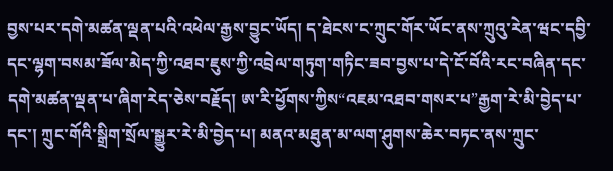བྱས་པར་དགེ་མཚན་ལྡན་པའི་འཕེལ་རྒྱས་བྱུང་ཡོད། ད་ཐེངས་ང་ཀྲུང་གོར་ཡོང་ནས་ཀྲུའུ་རེན་ཝང་དབྱི་དང་ལྷག་བསམ་ཟོལ་མེད་ཀྱི་འཐབ་ཇུས་ཀྱི་འབྲེལ་གཏུག་གཏིང་ཟབ་བྱས་པ་དེ་ངོ་བོའི་རང་བཞིན་དང་དགེ་མཚན་ལྡན་པ་ཞིག་རེད་ཅེས་བརྗོད། ཨ་རི་ཕྱོགས་ཀྱིས“འཇམ་འཐབ་གསར་པ”རྒྱག་རེ་མི་བྱེད་པ་དང་། ཀྲུང་གོའི་སྒྲིག་སྲོལ་སྒྱུར་རེ་མི་བྱེད་པ། མནའ་མཐུན་མ་ལག་ཤུགས་ཆེར་བཏང་ནས་ཀྲུང་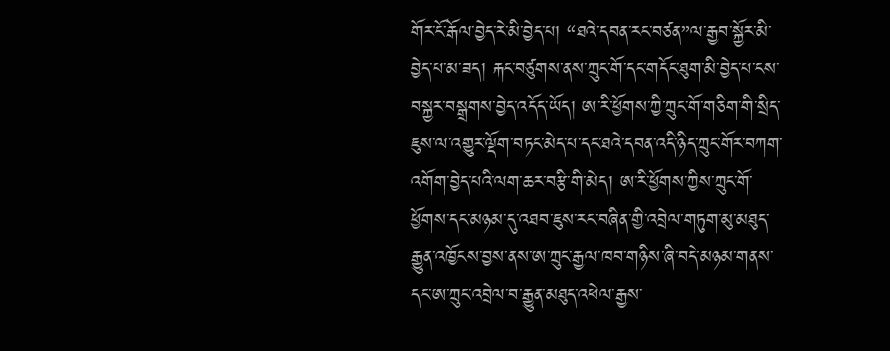གོར་ངོ་རྒོལ་བྱེད་རེ་མི་བྱེད་པ། “ཐའེ་དབན་རང་བཙན”ལ་རྒྱབ་སྐྱོར་མི་བྱེད་པ་མ་ཟད། རྐང་བཙུགས་ནས་ཀྲུང་གོ་དང་གདོང་ཐུག་མི་བྱེད་པ་ངས་བསྐྱར་བསྒྲགས་བྱེད་འདོད་ཡོད། ཨ་རི་ཕྱོགས་ཀྱི་ཀྲུང་གོ་གཅིག་གི་སྲིད་ཇུས་ལ་འགྱུར་ལྡོག་བཏང་མེད་པ་དང་ཐའེ་དབན་འདི་ཉིད་ཀྲུང་གོར་བཀག་འགོག་བྱེད་པའི་ལག་ཆར་བརྩི་གི་མེད། ཨ་རི་ཕྱོགས་ཀྱིས་ཀྲུང་གོ་ཕྱོགས་དང་མཉམ་དུ་འཐབ་ཇུས་རང་བཞིན་གྱི་འབྲེལ་གཏུག་མུ་མཐུད་རྒྱུན་འཁྱོངས་བྱས་ནས་ཨ་ཀྲུང་རྒྱལ་ཁབ་གཉིས་ཞི་བདེ་མཉམ་གནས་དང་ཨ་ཀྲུང་འབྲེལ་བ་རྒྱུན་མཐུད་འཕེལ་རྒྱས་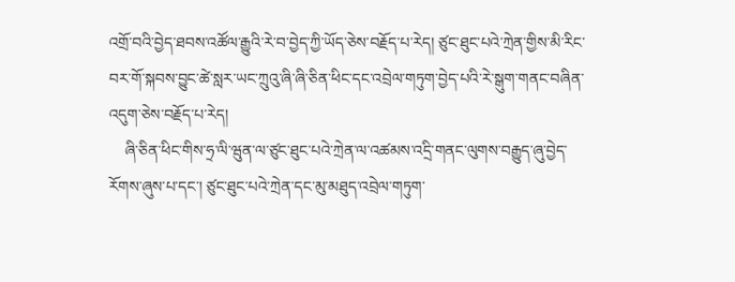འགྲོ་བའི་བྱེད་ཐབས་འཚོལ་རྒྱུའི་རེ་བ་བྱེད་ཀྱི་ཡོད་ཅེས་བརྗོད་པ་རེད། ཙུང་ཐུང་པའེ་ཀྲེན་གྱིས་མི་རིང་བར་གོ་སྐབས་བྱུང་ཚེ་སླར་ཡང་ཀྲུའུ་ཞི་ཞི་ཅིན་ཕིང་དང་འབྲེལ་གཏུག་བྱེད་པའི་རེ་སྒུག་གནང་བཞིན་འདུག་ཅེས་བརྗོད་པ་རེད།
    ཞི་ཅིན་ཕིང་གིས་ཧྲ་ལི་ཝུན་ལ་ཙུང་ཐུང་པའེ་ཀྲེན་ལ་འཚམས་འདྲི་གནང་ལུགས་བརྒྱུད་ཞུ་བྱེད་རོགས་ཞུས་པ་དང་། ཙུང་ཐུང་པའེ་ཀྲེན་དང་མུ་མཐུད་འབྲེལ་གཏུག་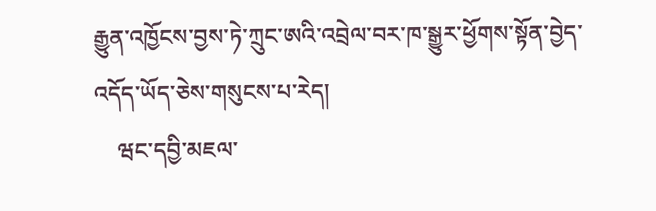རྒྱུན་འཁྱོངས་བྱས་ཏེ་ཀྲུང་ཨའི་འབྲེལ་བར་ཁ་སྒྱུར་ཕྱོགས་སྟོན་བྱེད་འདོད་ཡོད་ཅེས་གསུངས་པ་རེད།
    ཝང་དབྱི་མཇལ་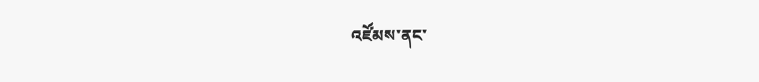འཛོམས་ནང་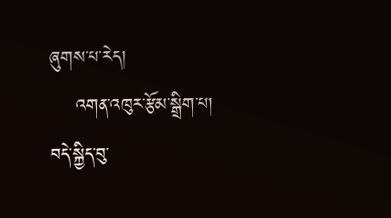ཞུགས་པ་རེད།
    འགན་འཁུར་རྩོམ་སྒྲིག་པ། བདེ་སྐྱིད་བུ་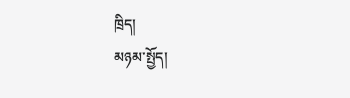ཁྲིད།
མཉམ་སྤྱོད།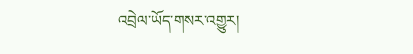འབྲེལ་ཡོད་གསར་འགྱུར།